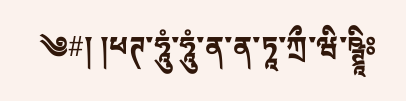༄#། །ཕཊ་ཧཱུཾ་ཧཱུཾ་ན་ན་ཏཱ་ཀྲྀ་ཝི་ཥྚྲཱིཿ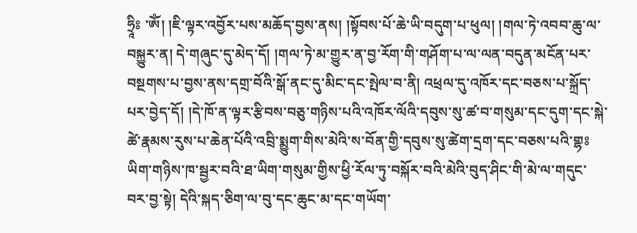ཧྲཱིཿ ་ཨོཾ། །ཇི་ལྟར་འབྱོར་པས་མཆོད་བྱས་ནས། །སྟོབས་པོ་ཆེ་ཡི་བདུག་པ་ཕུལ། །གལ་ཏེ་འབབ་ཆུ་ལ་བསྐྱུར་ན། དེ་གཞུང་དུ་མེད་དོ། །གལ་ཏེ་མ་གྱུར་ན་བྱ་རོག་གི་གཤོག་པ་ལ་ལན་བདུན་མངོན་པར་བསྔགས་པ་བྱས་ནས་དགྲ་བོའི་སྒོ་ནང་དུ་མིང་དང་སྤེལ་བ་ནི། འཕྲལ་དུ་འཁོར་དང་བཅས་པ་སྐྲོད་པར་བྱེད་དོ། །དེ་ཁོ་ན་ལྟར་རྩིབས་བཅུ་གཉིས་པའི་འཁོར་ལོའི་དབུས་སུ་ཚ་བ་གསུམ་དང་དུག་དང་སྐེ་ཚེ་རྣམས་རུས་པ་ཆེན་པོའི་འབྲི་སྨྱུག་གིས་མེའི་ས་བོན་གྱི་དབུས་སུ་ཚེག་དྲག་དང་བཅས་པའི་གྷཿ ཡིག་གཉིས་ཁ་སྦྱར་བའི་ཐ་ཡིག་གསུམ་གྱིས་ཕྱི་རོལ་ཏུ་བསྐོར་བའི་མེའི་བུད་ཤིང་གི་མེ་ལ་གདུང་བར་བྱ་སྟེ། དེའི་སྐད་ཅིག་ལ་བུ་དང་ཆུང་མ་དང་གཡོག་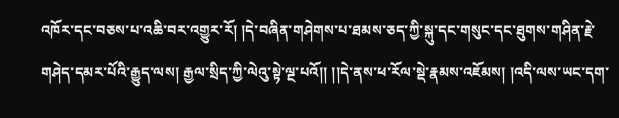འཁོར་དང་བཅས་པ་འཆི་བར་འགྱུར་རོ། །དེ་བཞིན་གཤེགས་པ་ཐམས་ཅད་ཀྱི་སྐུ་དང་གསུང་དང་ཐུགས་གཤིན་རྗེ་གཤེད་དམར་པོའི་རྒྱུད་ལས། རྒྱལ་སྲིད་ཀྱི་ལེའུ་སྟེ་ལྔ་པའོ།། །།དེ་ནས་ཕ་རོལ་སྡེ་རྣམས་འཇོམས། །འདི་ལས་ཡང་དག་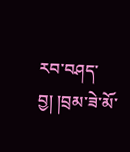རབ་བཤད་བྱ། །བྲམ་ཟེ་མོ་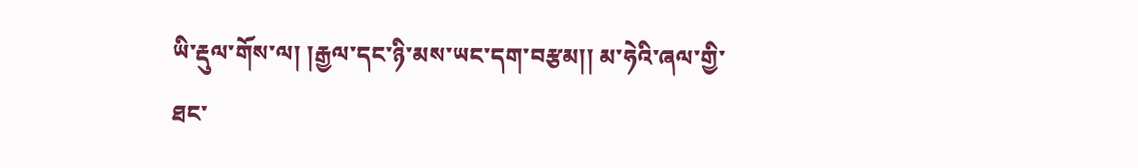ཡི་རྡུལ་གོས་ལ། །རྒྱལ་དང་ཉི་མས་ཡང་དག་བརྩམ།། མ་ཧེའི་ཞལ་གྱི་ཐང་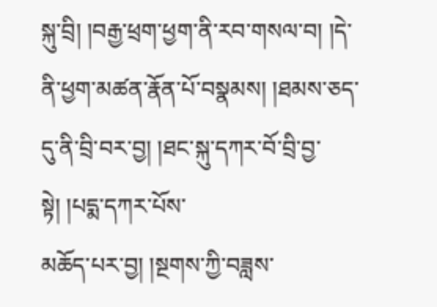སྐུ་བྲི། །བརྒྱ་ཕྲག་ཕྱག་ནི་རབ་གསལ་བ། །དེ་ནི་ཕྱག་མཚན་རྣོན་པོ་བསྣམས། །ཐམས་ཅད་དུ་ནི་བྲི་བར་བྱ། །ཐང་སྐུ་དཀར་བོ་བྲི་བྱ་སྟེ། །པདྨ་དཀར་པོས་
མཆོད་པར་བྱ། །སྔགས་ཀྱི་བཟླས་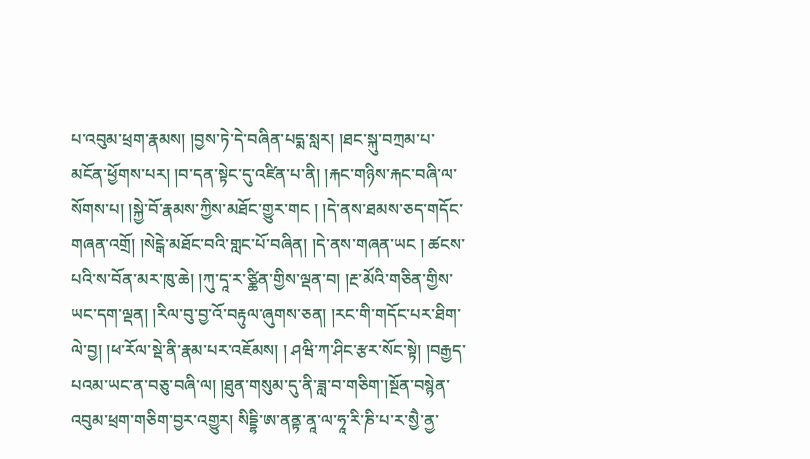པ་འབུམ་ཕྲག་རྣམས། །བྱས་ཏེ་དེ་བཞིན་པདྨ་སླར། །ཐང་སྐུ་བཀྲམ་པ་མངོན་ཕྱོགས་པར། །བ་དན་སྟེང་དུ་འཛིན་པ་ནི། །རྐང་གཉིས་རྐང་བཞི་ལ་སོགས་པ། །སྐྱེ་བོ་རྣམས་ཀྱིས་མཐོང་གྱུར་གང ། །དེ་ནས་ཐམས་ཅད་གདོང་གཞན་འགྲོ། །སེངྒེ་མཐོང་བའི་གླང་པོ་བཞིན། །དེ་ནས་གཞན་ཡང ། ཚངས་པའི་ས་བོན་མར་ཁུ་ཆེ། །ཀུ་དཱ་ར་ཙྪིན་གྱིས་ལྡན་བ། །རྔ་མོའི་གཅིན་གྱིས་ཡང་དག་ལྡན། །རིལ་བུ་བྱ་འོ་བརྟུལ་ཞུགས་ཅན། །རང་གི་གདོང་པར་ཐིག་ལེ་བྱ། །ཕ་རོལ་སྡེ་ནི་རྣམ་པར་འཇོམས། ། ཤཝི་ཀ་ཤིང་རྩར་སོང་སྟེ། །བརྒྱད་པའམ་ཡང་ན་བཅུ་བཞི་ལ། །ཐུན་གསུམ་དུ་ནི་ཟླ་བ་གཅིག་།སྔོན་བསྙེན་འབུམ་ཕྲག་གཅིག་བྱར་འགྱུར། སིདྡྷི་ཨ་ནནྟ་ནཱ་ལ་ཧཱ་རི་ཎི་པ་ར་སྱཻ་ནྱ་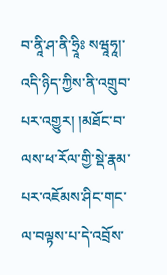བ་ནཱི་ཤ་ནི་ཧྲཱིཿ སཝཱཧཱ།་འདི་ཉིད་ཀྱིས་ནི་འགྲུབ་པར་འགྱུར། །མཐོང་བ་ལས་ཕ་རོལ་གྱི་སྡེ་རྣམ་པར་འཇོམས་ཤིང་གང་ལ་བལྟས་པ་དེ་འབྲོས་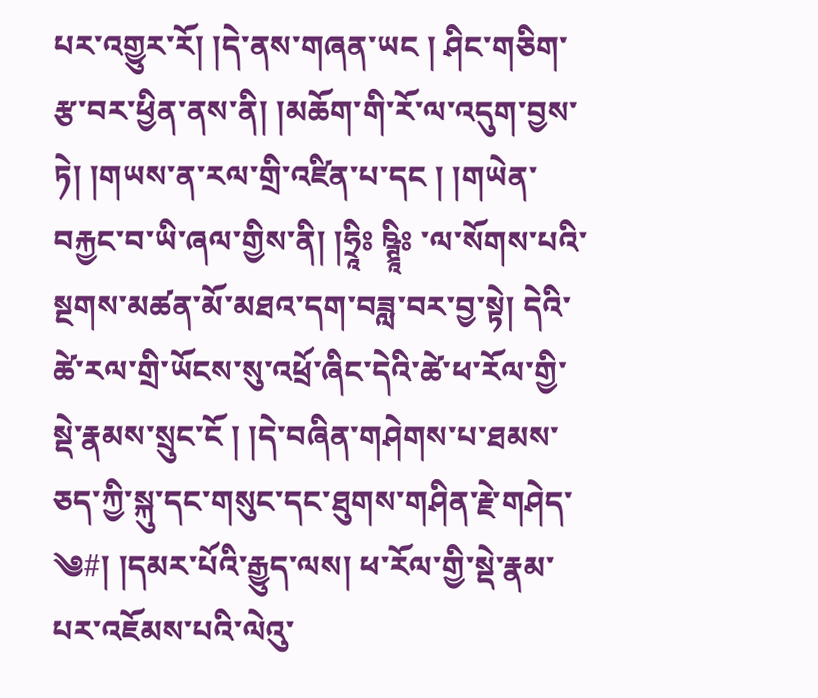པར་འགྱུར་རོ། །དེ་ནས་གཞན་ཡང ། ཤིང་གཅིག་རྩ་བར་ཕྱིན་ནས་ནི། །མཆོག་གི་རོ་ལ་འདུག་བྱས་ཏེ། །གཡས་ན་རལ་གྲི་འཛིན་པ་དང ། །གཡེན་བརྐྱང་བ་ཡི་ཞལ་གྱིས་ནི། །ཧྲཱིཿ ཥྚྲཱིཿ ་ལ་སོགས་པའི་སྔགས་མཚན་མོ་མཐའ་དག་བཟླ་བར་བྱ་སྟེ། དེའི་ཚེ་རལ་གྲི་ཡོངས་སུ་འཕྲོ་ཞིང་དེའི་ཚེ་ཕ་རོལ་གྱི་སྡེ་རྣམས་སྲུང་ངོ ། །དེ་བཞིན་གཤེགས་པ་ཐམས་ཅད་ཀྱི་སྐུ་དང་གསུང་དང་ཐུགས་གཤིན་རྗེ་གཤེད་
༄#། །དམར་པོའི་རྒྱུད་ལས། ཕ་རོལ་གྱི་སྡེ་རྣམ་པར་འཇོམས་པའི་ལེའུ་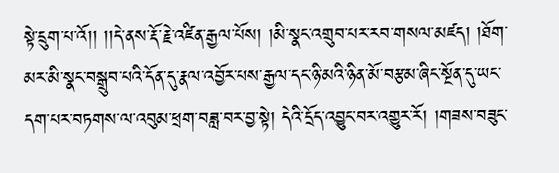སྟེ་དྲུག་པ་འོ།། །།དེ་ནས་རྡོ་རྗེ་འཛིན་རྒྱལ་པོས། །མི་སྣང་འགྲུབ་པར་རབ་གསལ་མཛད། །ཐོག་མར་མི་སྣང་བསྒྲུབ་པའི་དོན་དུ་རྣལ་འབྱོར་པས་རྒྱལ་དང་ཉི་མའི་ཉིན་མོ་བརྩམ་ཞིང་སྔོན་དུ་ཡང་དག་པར་བཏགས་ལ་འབུམ་ཕྲག་བཟླ་བར་བྱ་སྟེ། དེའི་དྲོད་འབྱུང་བར་འགྱུར་རོ། །གཟས་བཟུང་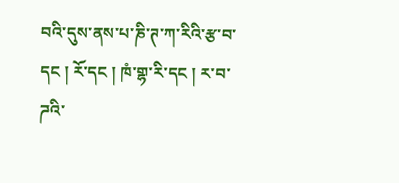བའི་དུས་ནས་པ་ཎི་ཊ་ཀ་རིའི་རྩ་བ་དང ། རོ་དང ། ཁཾ་གྷ་རི་དང ། ར་བ་ཌའི་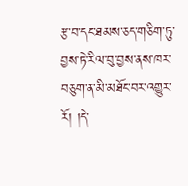རྩ་བ་དང་ཐམས་ཅད་གཅིག་ཏུ་བྱས་ཏེ་རིལ་བུ་བྱས་ནས་ཁར་བཅུག་ན་མི་མཐོང་བར་འགྱུར་རོ། །དེ་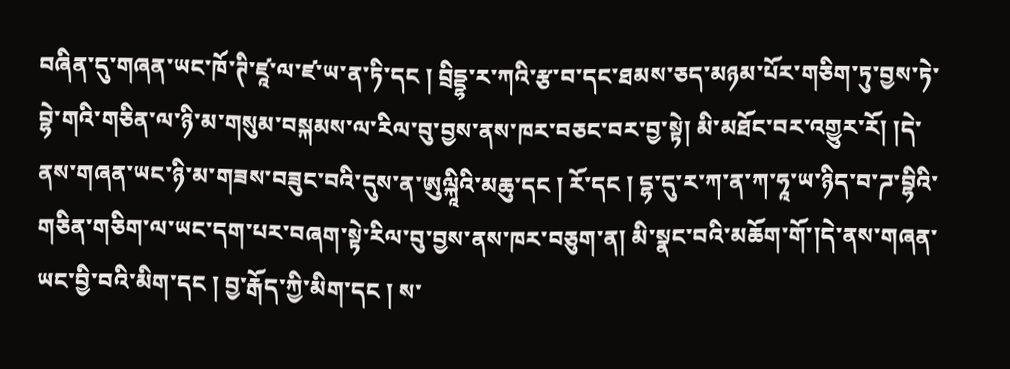བཞིན་དུ་གཞན་ཡང་ཁོ་ཊི་ཛཱ་ལ་ཛ་ཡ་ན་ཏི་དང ། བྲིདྡྷ་ར་ཀའི་རྩ་བ་དང་ཐམས་ཅད་མཉམ་པོར་གཅིག་ཏུ་བྱས་ཏེ་བྷེ་གའི་གཅིན་ལ་ཉི་མ་གསུམ་བསྐམས་ལ་རིལ་བུ་བྱས་ནས་ཁར་བཅང་བར་བྱ་སྟེ། མི་མཐོང་བར་འགྱུར་རོ། །དེ་ནས་གཞན་ཡང་ཉི་མ་གཟས་བཟུང་བའི་དུས་ན་ཨུལྐཱིའི་མཆུ་དང ། རོ་དང ། དྷ་དུ་ར་ཀ་ན་ཀ་ཧཱ་ཡ་ཉིད་བ་ཌ་བྷིའི་གཅིན་གཅིག་ལ་ཡང་དག་པར་བཞག་སྟེ་རིལ་བུ་བྱས་ནས་ཁར་བཅུག་ན། མི་སྣང་བའི་མཆོག་གོ་།དེ་ནས་གཞན་ཡང་བྱི་བའི་མིག་དང ། བྱ་རྒོད་ཀྱི་མིག་དང ། ས་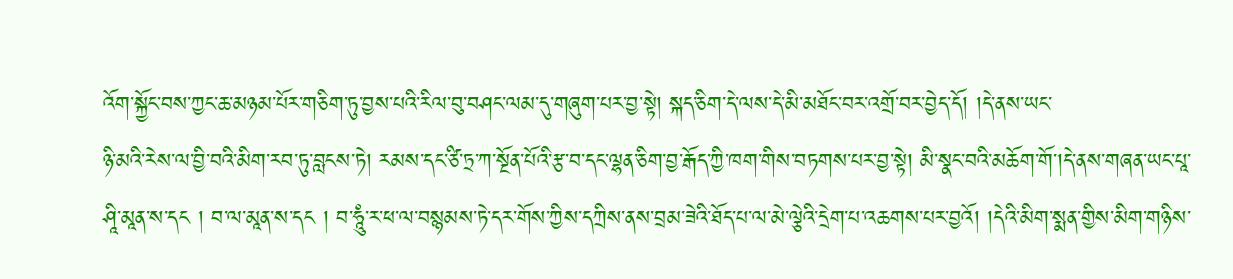འོག་སྐྱོང་བས་ཀྱང་ཆ་མཉམ་པོར་གཅིག་ཏུ་བྱས་པའི་རིལ་བུ་བཤང་ལམ་དུ་གཞུག་པར་བྱ་སྟེ། སྐད་ཅིག་དེ་ལས་དེ་མི་མཐོང་བར་འགྲོ་བར་བྱེད་དོ། །དེ་ནས་ཡང་
ཉི་མའི་རེས་ལ་བྱི་བའི་མིག་རབ་ཏུ་བླངས་ཏེ། རམས་དང་ཙི་ཏྲ་ཀ་སྔོན་པོའི་རྩ་བ་དང་ལྷན་ཅིག་བྱ་རྒོད་ཀྱི་ཁག་གིས་བཏགས་པར་བྱ་སྟེ། མི་སྣང་བའི་མཆོག་གོ་།དེ་ནས་གཞན་ཡང་པཱ་ཤཱི་མཱན་ས་དང ། བ་ལ་མཱན་ས་དང ། བ་ཧཱུཾ་ར་ཕ་ལ་བསྙམས་ཏེ་དར་གོས་ཀྱིས་དཀྲིས་ནས་བྲམ་ཟེའི་ཐོད་པ་ལ་མེ་ལྕེའི་དྲེག་པ་འཆགས་པར་བྱའོ། །དེའི་མིག་སྨན་གྱིས་མིག་གཉིས་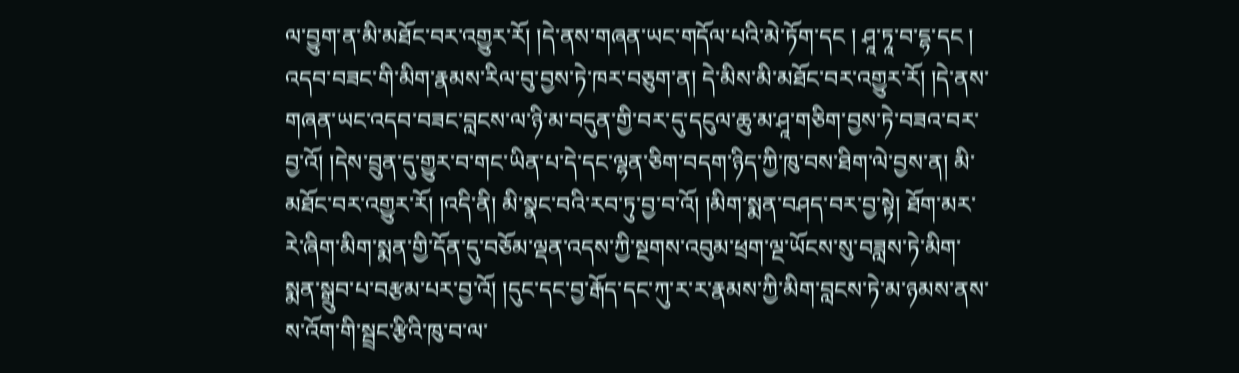ལ་བྱུག་ན་མི་མཐོང་བར་འགྱུར་རོ། །དེ་ནས་གཞན་ཡང་གདོལ་པའི་མེ་ཏོག་དང ། ཤཱ་ཏཱ་བ་དྷ་དང ། འདབ་བཟང་གི་མིག་རྣམས་རིལ་བུ་བྱས་ཏེ་ཁར་བཅུག་ན། དེ་མིས་མི་མཐོང་བར་འགྱུར་རོ། །དེ་ནས་གཞན་ཡང་འདབ་བཟང་བླངས་ལ་ཉི་མ་བདུན་གྱི་བར་དུ་དངུལ་ཆུ་མ་ཤཱ་གཅིག་བྱས་ཏེ་བཟའ་བར་བྱ་འོ། །དེས་བྲུན་དུ་གྱུར་བ་གང་ཡིན་པ་དེ་དང་ལྷན་ཅིག་བདག་ཉིད་ཀྱི་ཁུ་བས་ཐིག་ལེ་བྱས་ན། མི་མཐོང་བར་འགྱུར་རོ། །འདི་ནི། མི་སྣང་བའི་རབ་ཏུ་བྱ་བ་འོ། །མིག་སྨན་བཤད་བར་བྱ་སྟེ། ཐོག་མར་རེ་ཞིག་མིག་སྨན་གྱི་དོན་དུ་བཅོམ་ལྡན་འདས་ཀྱི་སྔགས་འབུམ་ཕྲག་ལྔ་ཡོངས་སུ་བཟླས་ཏེ་མིག་སྨན་སྒྲུབ་པ་བརྩམ་པར་བྱ་འོ། །དུང་དང་བྱ་རྒོད་དང་ཀུ་ར་ར་རྣམས་ཀྱི་མིག་བླངས་ཏེ་མ་ཉམས་ནས་ས་འོག་གི་སྦྲང་རྩིའི་ཁུ་བ་ལ་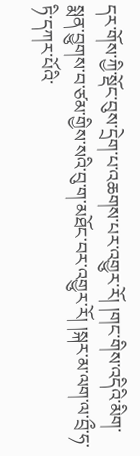དར་གོས་ཀྱི་སྡོང་བུས་དྲེག་པ་འཆགས་པར་འགྱུར་རོ། །གང་གིས་འདིའི་མིག་སྨན་བྱུགས་བ་ཙམ་གྱིས་སའི་བུ་ག་མཐོང་བར་འགྱུར་རོ། །སྐར་མ་ལག་ལ་བྲྀ་ཧ་ཏི་དཀར་པོའི་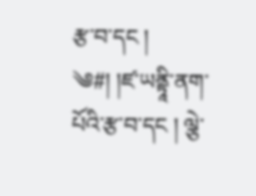རྩ་བ་དང །
༄#། །ཛ་ཡནྟཱི་ནག་པོའི་རྩ་བ་དང ། ལྕེ་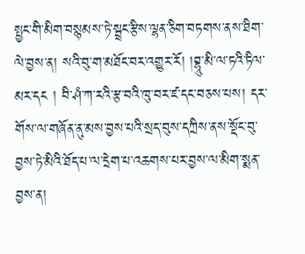སྤྱང་གི་མིག་བསྙམས་ཏེ་སྦྲང་རྩིས་ལྷན་ཅིག་བཏགས་ནས་ཐིག་ལེ་བྱས་ན། སའི་བུ་ག་མཐོང་བར་འགྱུར་རོ། །བྷཱུ་མི་ལ་ཏའི་ཏིལ་མར་དང ། བི་ཤཾ་ཀ་རའི་རྩ་བའི་ཁུ་བར་ཛ་དང་བཅས་པས། དར་གོས་ལ་གཞོན་ནུ་མས་བྱས་པའི་སྲད་བུས་དཀྲིས་ནས་སྡོང་བུ་བྱས་ཏེ་མིའི་ཐོད་པ་ལ་དྲེག་པ་འཆགས་པར་བྱས་ལ་མིག་སྨན་བྱས་ན།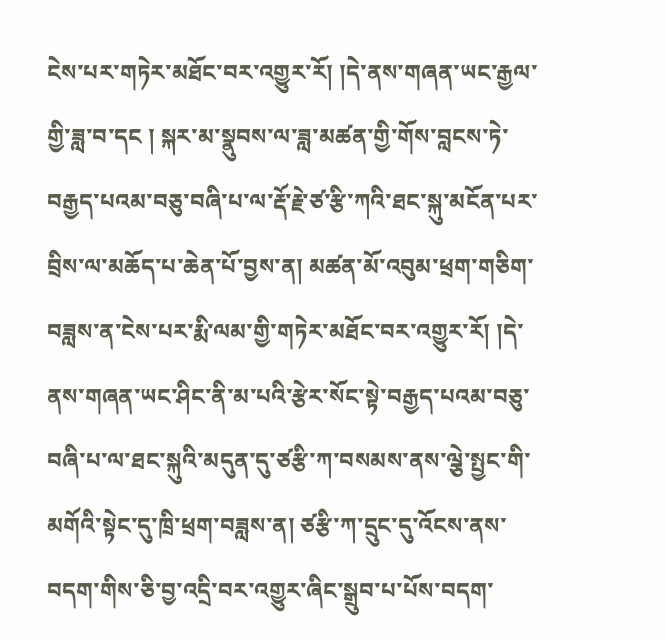ངེས་པར་གཏེར་མཐོང་བར་འགྱུར་རོ། །དེ་ནས་གཞན་ཡང་རྒྱལ་གྱི་ཟླ་བ་དང ། སྐར་མ་སྣུབས་ལ་ཟླ་མཚན་གྱི་གོས་བླངས་ཏེ་བརྒྱད་པའམ་བཅུ་བཞི་པ་ལ་རྡོ་རྗེ་ཙ་རྩི་ཀའི་ཐང་སྐུ་མངོན་པར་བྲིས་ལ་མཆོད་པ་ཆེན་པོ་བྱས་ན། མཚན་མོ་འབུམ་ཕྲག་གཅིག་བཟླས་ན་ངེས་པར་རྨི་ལམ་གྱི་གཏེར་མཐོང་བར་འགྱུར་རོ། །དེ་ནས་གཞན་ཡང་ཤིང་ནི་མ་པའི་རྩེར་སོང་སྟེ་བརྒྱད་པའམ་བཅུ་བཞི་པ་ལ་ཐང་སྐུའི་མདུན་དུ་ཙརྩི་ཀ་བསམས་ནས་ལྕེ་སྤྱང་གི་མགོའི་སྟེང་དུ་ཁྲི་ཕྲག་བཟླས་ན། ཙརྩི་ཀ་དྲུང་དུ་འོངས་ནས་བདག་གིས་ཅི་བྱ་འདྲི་བར་འགྱུར་ཞིང་སྒྲུབ་པ་པོས་བདག་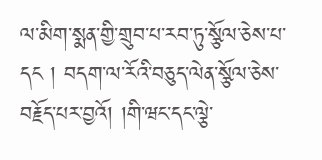ལ་མིག་སྨན་གྱི་གྲུབ་པ་རབ་ཏུ་སྩོལ་ཅེས་པ་དང ། བདག་ལ་རོའི་བཅུད་ལེན་སྩོལ་ཅེས་བརྗོད་པར་བྱའོ། །གི་ཝང་དང་ལྕེ་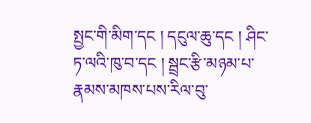སྤྱང་གི་མིག་དང ། དངུལ་ཆུ་དང ། ཤིང་ཏ་ལའི་ཁུ་བ་དང ། སྦྲང་རྩི་མཉམ་པ་རྣམས་མཁས་པས་རིལ་བུ་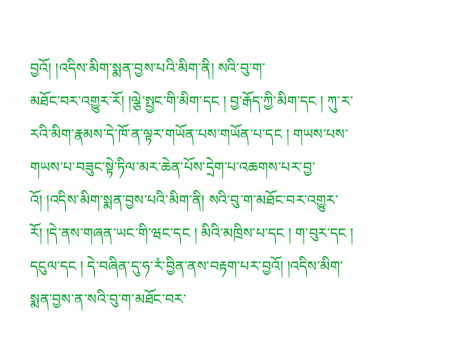བྱའོ། །འདིས་མིག་སྨན་བྱས་པའི་མིག་ནི། སའི་བུ་ག་
མཐོང་བར་འགྱུར་རོ། །ལྕེ་སྤྱང་གི་མིག་དང ། བྱ་རྒོད་ཀྱི་མིག་དང ། ཀུ་ར་རའི་མིག་རྣམས་དེ་ཁོ་ན་ལྟར་གཡོན་པས་གཡོན་པ་དང ། གཡས་པས་གཡས་པ་བཟུང་སྟེ་ཏིལ་མར་ཆེན་པོས་དྲེག་པ་འཆགས་པར་བྱ་འོ། །འདིས་མིག་སྨན་བྱས་པའི་མིག་ནི། སའི་བུ་ག་མཐོང་བར་འགྱུར་རོ། །དེ་ནས་གཞན་ཡང་གི་ཝང་དང ། མིའི་མཁྲིས་པ་དང ། ག་བུར་དང ། དངུལ་དང ། དེ་བཞིན་དུ་ཧ་རཾ་བྱིན་ནས་བརྟག་པར་བྱའོ། །འདིས་མིག་སྨན་བྱས་ན་སའི་བུ་ག་མཐོང་བར་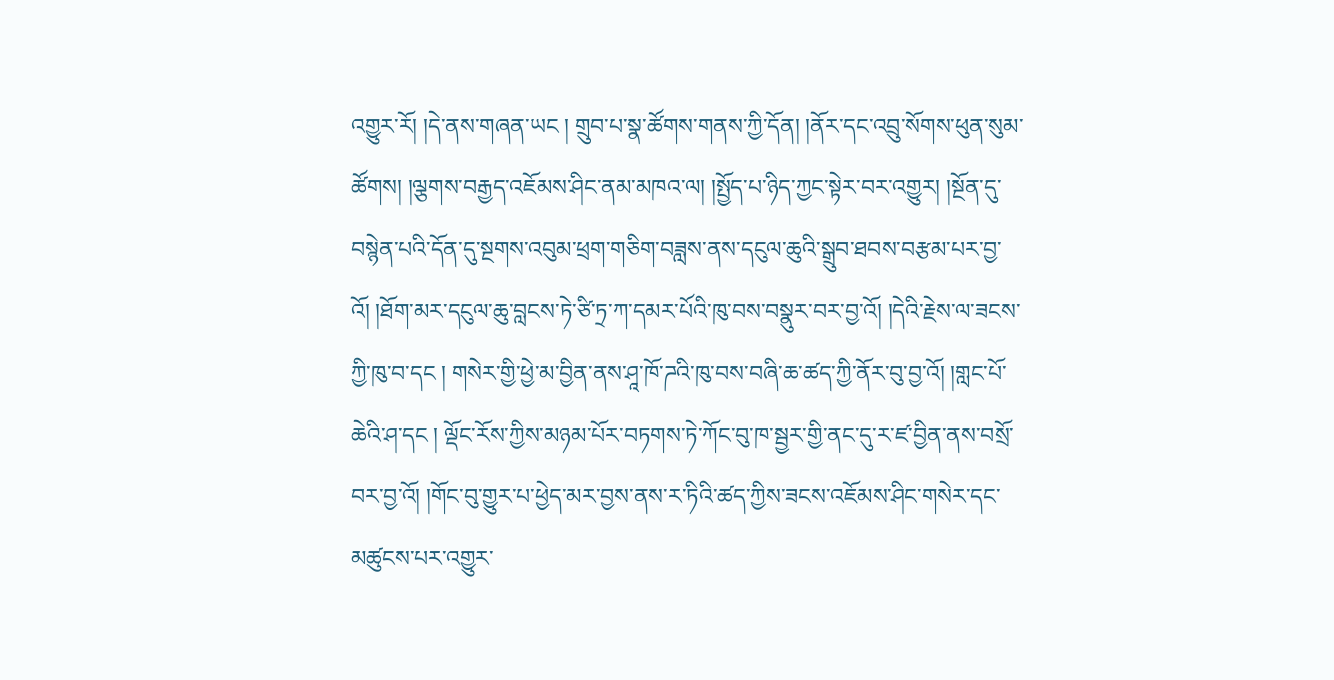འགྱུར་རོ། །དེ་ནས་གཞན་ཡང ། གྲུབ་པ་སྣ་ཚོགས་གནས་ཀྱི་དོན། །ནོར་དང་འབྲུ་སོགས་ཕུན་སུམ་ཚོགས། །ལྕགས་བརྒྱད་འཇོམས་ཤིང་ནམ་མཁའ་ལ། །སྤྱོད་པ་ཉིད་ཀྱང་སྟེར་བར་འགྱུར། །སྔོན་དུ་བསྙེན་པའི་དོན་དུ་སྔགས་འབུམ་ཕྲག་གཅིག་བཟླས་ནས་དངུལ་ཆུའི་སྒྲུབ་ཐབས་བརྩམ་པར་བྱ་འོ། །ཐོག་མར་དངུལ་ཆུ་བླངས་ཏེ་ཙི་ཏྲ་ཀ་དམར་པོའི་ཁུ་བས་བསྣུར་བར་བྱ་འོ། །དེའི་རྗེས་ལ་ཟངས་ཀྱི་ཁུ་བ་དང ། གསེར་གྱི་ཕྱེ་མ་བྱིན་ནས་ཤཱ་ཁོ་ཌའི་ཁུ་བས་བཞི་ཆ་ཚད་ཀྱི་ནོར་བུ་བྱ་འོ། །གླང་པོ་ཆེའི་ཤ་དང ། ལྡོང་རོས་ཀྱིས་མཉམ་པོར་བཏགས་ཏེ་ཀོང་བུ་ཁ་སྦྱར་གྱི་ནང་དུ་ར་ཛ་བྱིན་ནས་བསྲོ་བར་བྱ་འོ། །གོང་བུ་གྱུར་པ་ཕྱེད་མར་བྱས་ནས་ར་ཏིའི་ཚད་ཀྱིས་ཟངས་འཇོམས་ཤིང་གསེར་དང་མཚུངས་པར་འགྱུར་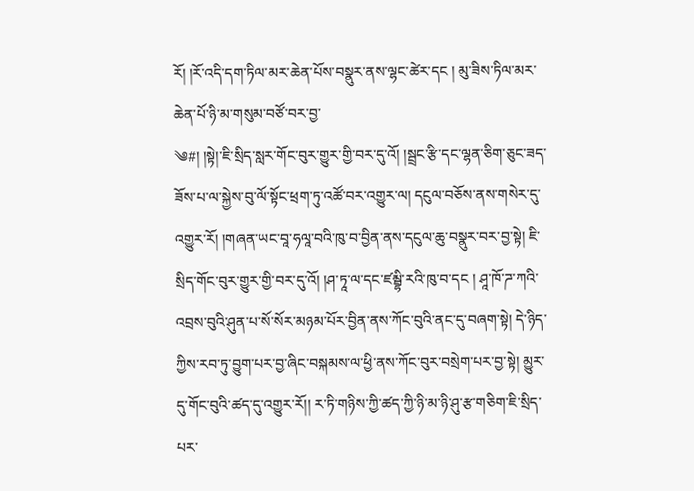རོ། །རོ་འདི་དག་ཏིལ་མར་ཆེན་པོས་བསྣུར་ནས་ལྷང་ཚེར་དང ། མུ་ཟིས་ཏིལ་མར་ཆེན་པོ་ཉི་མ་གསུམ་བཙོ་བར་བྱ་
༄#། །སྟེ།་ཇི་སྲིད་སླར་གོང་བུར་གྱུར་གྱི་བར་དུ་འོ། །སྦྲང་རྩི་དང་ལྷན་ཅིག་ཅུང་ཟད་ཟོས་པ་ལ་སྐྱེས་བུ་ལོ་སྟོང་ཕྲག་ཏུ་འཚོ་བར་འགྱུར་ལ། དངུལ་བཅོས་ནས་གསེར་དུ་འགྱུར་རོ། །གཞན་ཡང་བཱ་ཧལཱ་བའི་ཁུ་བ་བྱིན་ནས་དངུལ་ཆུ་བསྣུར་བར་བྱ་སྟེ། ཇི་སྲིད་གོང་བུར་གྱུར་གྱི་བར་དུ་འོ། །ཤ་ཏཱ་ལ་དང་ཛམྦྷི་རའི་ཁུ་བ་དང ། ཤཱ་ཁོ་ཌ་ཀའི་འབྲས་བུའི་ཤུན་པ་སོ་སོར་མཉམ་པོར་བྱིན་ནས་ཀོང་བུའི་ནང་དུ་བཞག་སྟེ། དེ་ཉིད་ཀྱིས་རབ་ཏུ་བྱུག་པར་བྱ་ཞིང་བསྐམས་ལ་ཕྱི་ནས་ཀོང་བུར་བསྲེག་པར་བྱ་སྟེ། མྱུར་དུ་གོང་བུའི་ཚད་དུ་འགྱུར་རོ།། ར་ཏི་གཉིས་ཀྱི་ཚད་ཀྱི་ཉི་མ་ཉི་ཤུ་རྩ་གཅིག་ཇི་སྲིད་པར་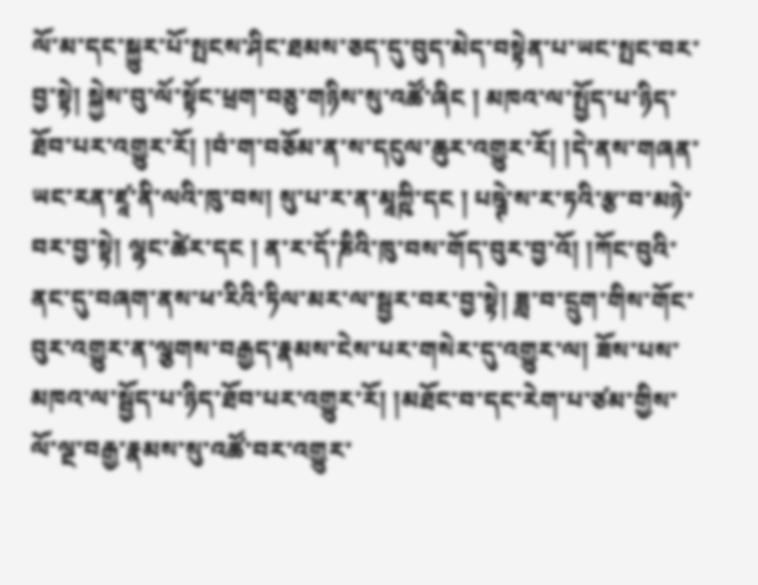ལོ་མ་དང་སྐྱུར་པོ་སྤངས་ཤིང་ཐམས་ཅད་དུ་བུད་མེད་བསྟེན་པ་ཡང་སྤང་བར་བྱ་སྟེ། སྐྱེས་བུ་ལོ་སྟོང་ཕྲག་བཅུ་གཉིས་སུ་འཚོ་ཞིང ། མཁའ་ལ་སྤྱོད་པ་ཉིད་ཐོབ་པར་འགྱུར་རོ། །བཾ་ག་བཅོམ་ན་ས་དངུལ་ཆུར་འགྱུར་རོ། །དེ་ནས་གཞན་ཡང་རན་ཛཱ་ནི་ལའི་ཁུ་བས། སུ་པ་ར་ན་མཱཀྵི་དང ། པཥྚེ་ས་ར་ཏའི་རྩ་བ་མཉེ་བར་བྱ་སྟེ། ལྷང་ཚེར་དང ། ན་ར་དོ་ཎིའི་ཁུ་བས་གོད་བུར་བྱ་འོ། །ཀོང་བུའི་ནང་དུ་བཞག་ནས་ཕ་རིའི་ཏིལ་མར་ལ་སྦྱར་བར་བྱ་སྟེ། ཟླ་བ་དྲུག་གིས་གོང་བུར་འགྱུར་ན་ལྕགས་བརྒྱད་རྣམས་ངེས་པར་གསེར་དུ་འགྱུར་ལ། ཟོས་པས་མཁའ་ལ་སྦྱོད་པ་ཉིད་ཐོབ་པར་འགྱུར་རོ། །མཐོང་བ་དང་རེག་པ་ཙམ་གྱིས་ལོ་ལྔ་བརྒྱ་རྣམས་སུ་འཚོ་བར་འགྱུར་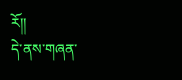རོ།།
དེ་ནས་གཞན་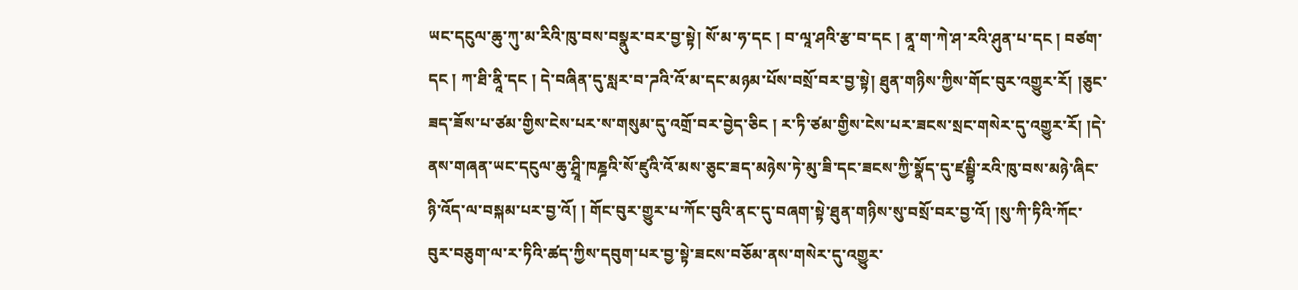ཡང་དངུལ་ཆུ་ཀུ་མ་རིའི་ཁུ་བས་བསྣུར་བར་བྱ་སྟེ། སོ་མ་ཧ་དང ། བ་ལཱ་ཤའི་རྩ་བ་དང ། ནཱ་ག་ཀེ་ཤ་རའི་ཤུན་པ་དང ། བཙག་དང ། ཀ་ཐི་ནཱི་དང ། དེ་བཞིན་དུ་སླར་བ་ཌའི་འོ་མ་དང་མཉམ་པོས་བསྲོ་བར་བྱ་སྟེ། ཐུན་གཉིས་ཀྱིས་གོང་བུར་འགྱུར་རོ། །ཅུང་ཟད་ཟོས་པ་ཙམ་གྱིས་ངེས་པར་ས་གསུམ་དུ་འགྲོ་བར་བྱེད་ཅིང ། ར་ཏི་ཙམ་གྱིས་ངེས་པར་ཟངས་སྲང་གསེར་དུ་འགྱུར་རོ། །དེ་ནས་གཞན་ཡང་དངུལ་ཆུ་ཤྲཱི་ཁཎྜའི་སོ་ཛུའི་འོ་མས་ཅུང་ཟད་མཉེས་ཏེ་མུ་ཟི་དང་ཟངས་ཀྱི་སྣོད་དུ་ཛམྦྷི་རའི་ཁུ་བས་མཉེ་ཞིང་ཉི་འོད་ལ་བསྐམ་པར་བྱ་འོ། ། གོང་བུར་གྱུར་པ་ཀོང་བུའི་ནང་དུ་བཞག་སྟེ་ཐུན་གཉིས་སུ་བསྲོ་བར་བྱ་འོ། །སུ་ཀི་ཏིའི་ཀོང་བུར་བཅུག་ལ་ར་ཏིའི་ཚད་ཀྱིས་དབུག་པར་བྱ་སྟེ་ཟངས་བཅོམ་ནས་གསེར་དུ་འགྱུར་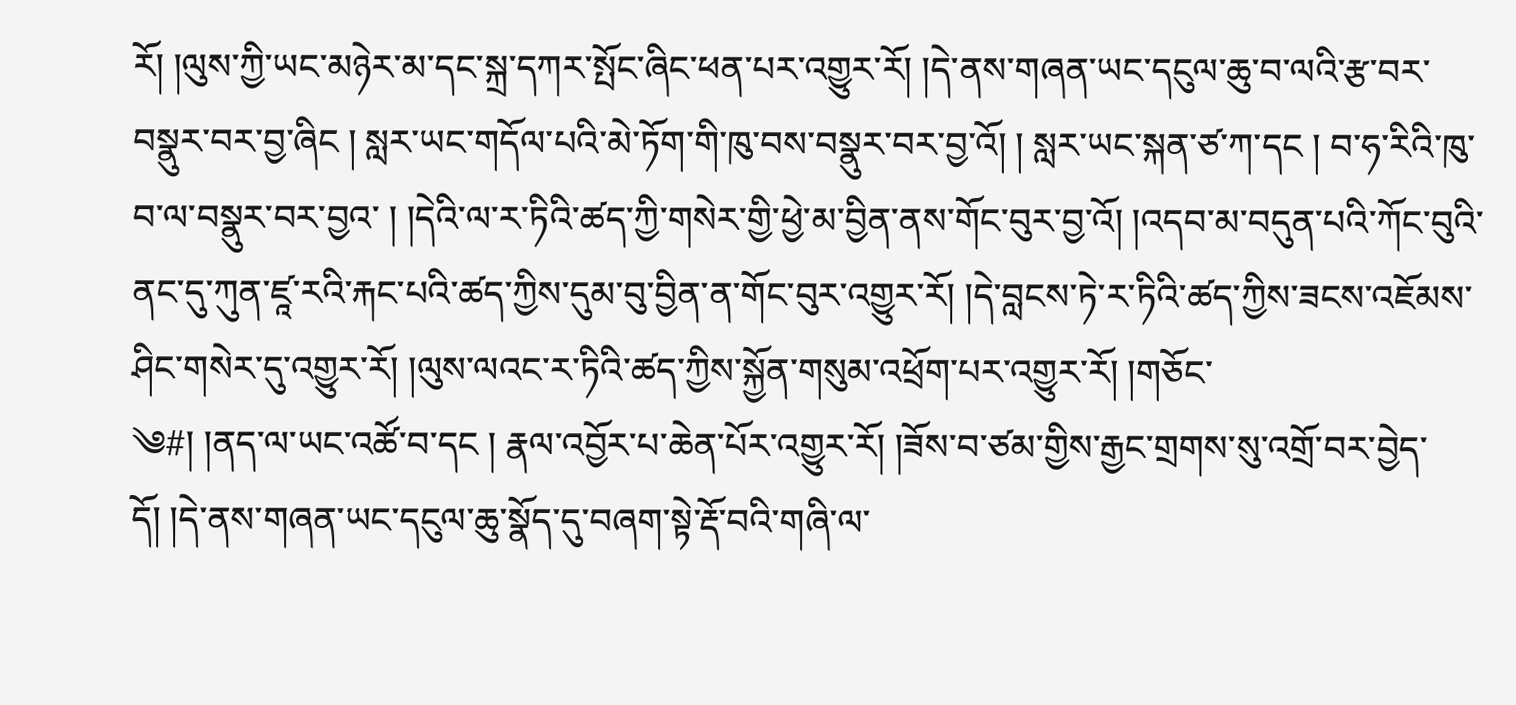རོ། །ལུས་ཀྱི་ཡང་མཉེར་མ་དང་སྐྲ་དཀར་སྤོང་ཞིང་ཕན་པར་འགྱུར་རོ། །དེ་ནས་གཞན་ཡང་དངུལ་ཆུ་བ་ལའི་རྩ་བར་བསྣུར་བར་བྱ་ཞིང ། སླར་ཡང་གདོལ་པའི་མེ་ཏོག་གི་ཁུ་བས་བསྣུར་བར་བྱ་འོ། ། སླར་ཡང་སྐན་ཙ་ཀ་དང ། བ་ཧ་རིའི་ཁུ་བ་ལ་བསྣུར་བར་བྱའ་ ། །དེའི་ལ་ར་ཏིའི་ཚད་ཀྱི་གསེར་གྱི་ཕྱེ་མ་བྱིན་ནས་གོང་བུར་བྱ་འོ། །འདབ་མ་བདུན་པའི་ཀོང་བུའི་ནང་དུ་ཀུན་ཛཱ་རའི་རྐང་པའི་ཚད་ཀྱིས་དུམ་བུ་བྱིན་ན་གོང་བུར་འགྱུར་རོ། །དེ་བླངས་ཏེ་ར་ཏིའི་ཚད་ཀྱིས་ཟངས་འཇོམས་ཤིང་གསེར་དུ་འགྱུར་རོ། །ལུས་ལའང་ར་ཏིའི་ཚད་ཀྱིས་སྐྱོན་གསུམ་འཕྲོག་པར་འགྱུར་རོ། །གཅོང་
༄#། །ནད་ལ་ཡང་འཚོ་བ་དང ། རྣལ་འབྱོར་པ་ཆེན་པོར་འགྱུར་རོ། །ཟོས་བ་ཙམ་གྱིས་རྒྱང་གྲགས་སུ་འགྲོ་བར་བྱེད་དོ། །དེ་ནས་གཞན་ཡང་དངུལ་ཆུ་སྣོད་དུ་བཞག་སྟེ་རྡོ་བའི་གཞི་ལ་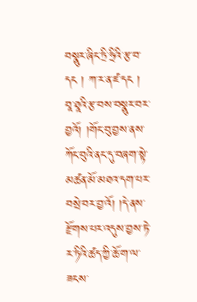བསྣུར་ཞིང་ཏྲི་ཧྲིའི་རྩ་བ་དང ། ཀ་ར་ན་ཛ་དང ། བཱ་ཐཱའི་རྩ་བས་བསྣུར་བར་བྱའོ། །གོང་བུ་བྱས་ནས་ཀོང་བུའི་ནང་དུ་བཞག་སྟེ་མཚན་མོ་མཐའ་དག་པར་བསྲེ་བར་བྱ་འོ། །དེ་ནས་རྫོགས་པར་འདུས་བྱས་ཏེ་ར་ཏིའི་ཚད་ཀྱི་ཆོ་ག་ལ་ཟངས་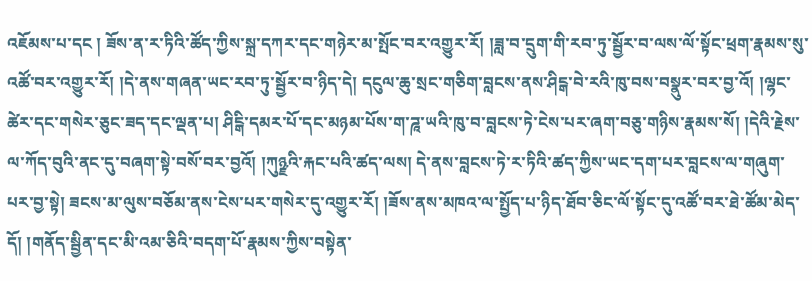འཇོམས་པ་དང ། ཟོས་ན་ར་ཏིའི་ཚོད་ཀྱིས་སྐྲ་དཀར་དང་གཉེར་མ་སྤོང་བར་འགྱུར་རོ། །ཟླ་བ་དྲུག་གི་རབ་ཏུ་སྦྱོར་བ་ལས་ལོ་སྟོང་ཕྲག་རྣམས་སུ་འཚོ་བར་འགྱུར་རོ། །དེ་ནས་གཞན་ཡང་རབ་ཏུ་སྦྱོར་བ་ཉིད་དེ། དངུལ་ཆུ་སྲང་གཅིག་བླངས་ནས་ཤིངྒ་བེ་རའི་ཁུ་བས་བསྣུར་བར་བྱ་འོ། །ལྷང་ཚེར་དང་གསེར་ཅུང་ཟད་དང་ལྡན་པ། ཤིངྒི་དམར་པོ་དང་མཉམ་པོས་ག་ཌཱ་ཡའི་ཁུ་བ་བླངས་ཏེ་ངེས་པར་ཞག་བཅུ་གཉིས་རྣམས་སོ། །དེའི་རྗེས་ལ་ཀོད་བུའི་ནང་དུ་བཞག་སྟེ་བསོ་བར་བྱའོ། །ཀུཉྫའི་རྐང་པའི་ཚད་ལས། དེ་ནས་བླངས་ཏེ་ར་ཏིའི་ཚད་ཀྱིས་ཡང་དག་པར་བླངས་ལ་གཞུག་པར་བྱ་སྟེ། ཟངས་མ་ལུས་བཅོམ་ནས་ངེས་པར་གསེར་དུ་འགྱུར་རོ། །ཟོས་ནས་མཁའ་ལ་སྤྱོད་པ་ཉིད་ཐོབ་ཅིང་ལོ་སྟོང་དུ་འཚོ་བར་ཐེ་ཚོམ་མེད་དོ། །གནོད་སྦྱིན་དང་མི་འམ་ཅིའི་བདག་པོ་རྣམས་ཀྱིས་བསྟེན་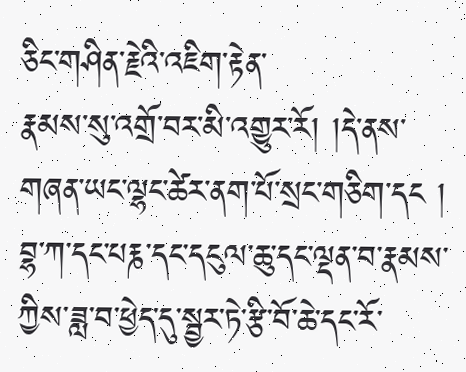ཅིང་གཤིན་རྗེའི་འཇིག་རྟེན་
རྣམས་སུ་འགྲོ་བར་མི་འགྱུར་རོ། །དེ་ནས་གཞན་ཡང་ལྷང་ཚེར་ནག་པོ་སྲང་གཅིག་དང ། བྷ་ཀ་དང་པརྞ་དང་དངུལ་ཆུ་དང་ལྡན་བ་རྣམས་ཀྱིས་ཟླ་བ་ཕྱེད་དུ་སྦྱར་ཏེ་རྩི་བོ་ཆེ་དང་རོ་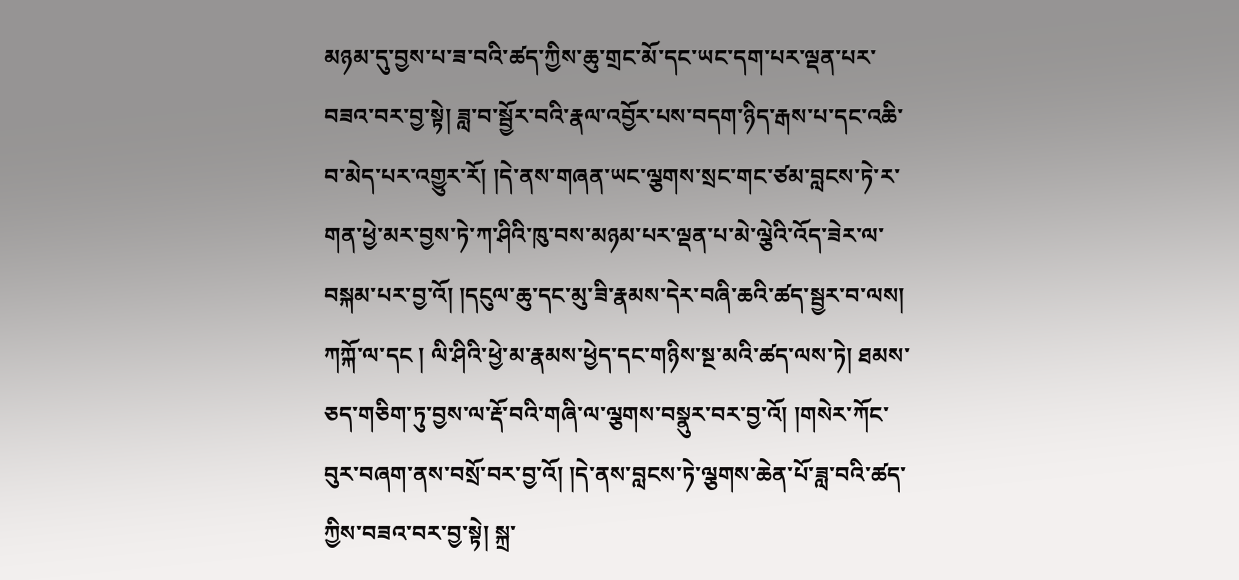མཉམ་དུ་བྱས་པ་ཟ་བའི་ཚད་ཀྱིས་ཆུ་གྲང་མོ་དང་ཡང་དག་པར་ལྡན་པར་བཟའ་བར་བྱ་སྟེ། ཟླ་བ་སྦྱོར་བའི་རྣལ་འབྱོར་པས་བདག་ཉིད་རྒས་པ་དང་འཆི་བ་མེད་པར་འགྱུར་རོ། །དེ་ནས་གཞན་ཡང་ལྕགས་སྲང་གང་ཙམ་བླངས་ཏེ་ར་གན་ཕྱེ་མར་བྱས་ཏེ་ཀ་ཤིའི་ཁུ་བས་མཉམ་པར་ལྡན་པ་མེ་ལྕེའི་འོད་ཟེར་ལ་བསྐམ་པར་བྱ་འོ། །དངུལ་ཆུ་དང་མུ་ཟི་རྣམས་དེར་བཞི་ཆའི་ཚད་སྦྱར་བ་ལས། ཀཀྐོ་ལ་དང ། ལི་ཤིའི་ཕྱེ་མ་རྣམས་ཕྱེད་དང་གཉིས་སྔ་མའི་ཚད་ལས་ཏེ། ཐམས་ཅད་གཅིག་ཏུ་བྱས་ལ་རྡོ་བའི་གཞི་ལ་ལྕགས་བསྣུར་བར་བྱ་འོ། །གསེར་ཀོང་བུར་བཞག་ནས་བསྲོ་བར་བྱ་འོ། །དེ་ནས་བླངས་ཏེ་ལྕགས་ཆེན་པོ་ཟླ་བའི་ཚད་ཀྱིས་བཟའ་བར་བྱ་སྟེ། སྐྲ་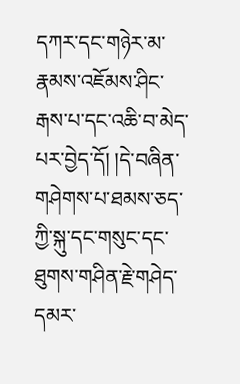དཀར་དང་གཉེར་མ་རྣམས་འཇོམས་ཤིང་རྒས་པ་དང་འཆི་བ་མེད་པར་བྱེད་དོ། །དེ་བཞིན་གཤེགས་པ་ཐམས་ཅད་ཀྱི་སྐུ་དང་གསུང་དང་ཐུགས་གཤིན་རྗེ་གཤེད་དམར་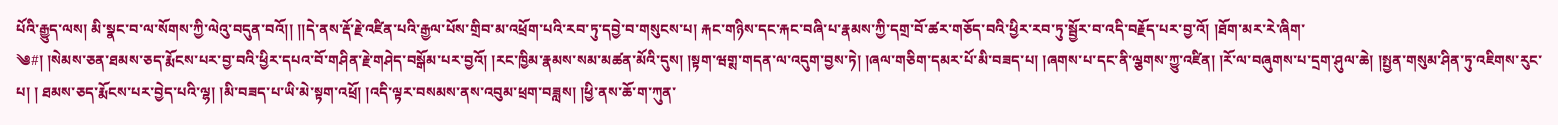པོའི་རྒྱུད་ལས། མི་སྣང་བ་ལ་སོགས་ཀྱི་ལེའུ་བདུན་བའོ།། །།དེ་ནས་རྡོ་རྗེ་འཛིན་པའི་རྒྱལ་པོས་གྲིབ་མ་འཕྲོག་པའི་རབ་ཏུ་དབྱེ་བ་གསུངས་པ། རྐང་གཉིས་དང་རྐང་བཞི་པ་རྣམས་ཀྱི་དགྲ་བོ་ཚར་གཅོད་བའི་ཕྱིར་རབ་ཏུ་སྦྱོར་བ་འདི་བརྗོད་པར་བྱ་འོ། །ཐོག་མར་རེ་ཞིག་
༄#། །སེམས་ཅན་ཐམས་ཅད་རྨོངས་པར་བྱ་བའི་ཕྱིར་དཔའ་བོ་གཤིན་རྗེ་གཤེད་བསྒོམ་པར་བྱའོ། །རང་ཁྱིམ་རྣམས་སམ་མཚན་མོའི་དུས། །སྟག་ཝགྶ་གདན་ལ་འདུག་བྱས་ཏེ། །ཞལ་གཅིག་དམར་པོ་མི་བཟད་པ། །ཞགས་པ་དང་ནི་ལྕགས་ཀྱུ་འཛིན། །རོ་ལ་བཞུགས་པ་དྲག་ཤུལ་ཆེ། །སྤྱན་གསུམ་ཤིན་ཏུ་འཇིགས་རུང་པ། ། ཐམས་ཅད་རྨོངས་པར་བྱེད་པའི་ལྷ། །མི་བཟད་པ་ཡི་མེ་སྟག་འཕྲོ། །འདི་ལྟར་བསམས་ནས་འབུམ་ཕྲག་བཟླས། །ཕྱི་ནས་ཆོ་ག་ཀུན་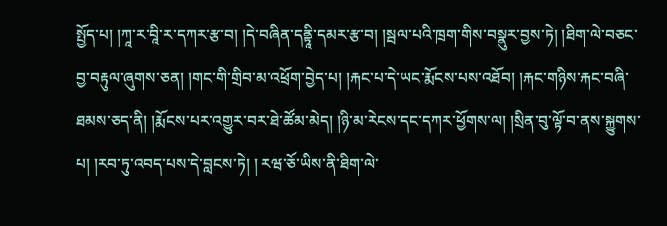སྤྱོད་པ། །ཀཱ་ར་བཱི་ར་དཀར་རྩ་བ། །དེ་བཞིན་དནྟཱི་དམར་རྩ་བ། །སྦལ་པའི་ཁྲག་གིས་བསྣུར་བྱས་ཏེ། །ཐིག་ལེ་བཅང་བྱ་བརྟུལ་ཞུགས་ཅན། །གང་གི་གྲིབ་མ་འཕྲོག་བྱེད་པ། །རྐང་པ་དེ་ཡང་རྨོངས་པས་འཐོབ། །རྐང་གཉིས་རྐང་བཞི་ཐམས་ཅད་ནི། །རྨོངས་པར་འགྱུར་བར་ཐེ་ཚོམ་མེད། །ཉི་མ་རེངས་དང་དཀར་ཕྱོགས་ལ། །སྲིན་བུ་ལྟོ་བ་ནས་སྐྱུགས་པ། །རབ་ཏུ་འབད་པས་དེ་བླངས་ཏེ། ། རཝ་ཅོ་ཡིས་ནི་ཐིག་ལེ་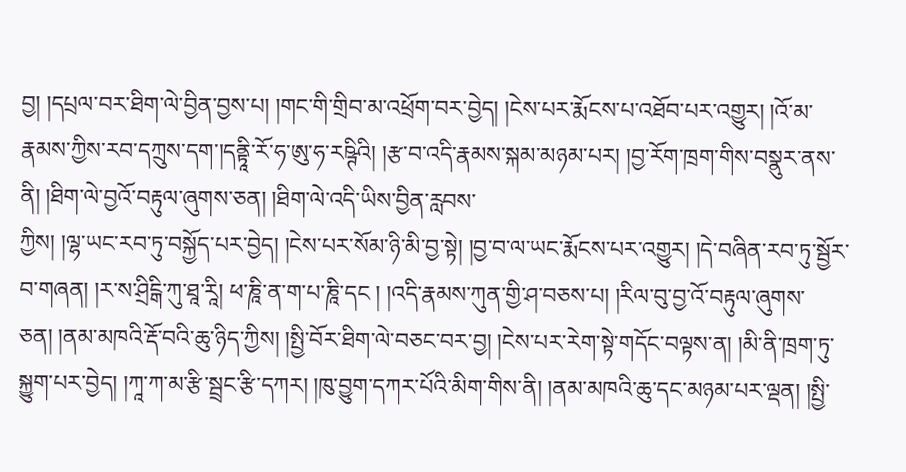བྱ། །དཔྲལ་བར་ཐིག་ལེ་བྱིན་བྱས་པ། །གང་གི་གྲིབ་མ་འཕྲོག་བར་བྱེད། །ངེས་པར་རྨོངས་པ་འཐོབ་པར་འགྱུར། །འོ་མ་རྣམས་ཀྱིས་རབ་དཀྲུས་དག་།དནྟཱི་རོ་ཧ་ཨུ་ཧ་རཥྚིའི། །རྩ་བ་འདི་རྣམས་སྐམ་མཉམ་པར། །བྱ་རོག་ཁྲག་གིས་བསྣུར་ནས་ནི། །ཐིག་ལེ་བྱའོ་བརྟུལ་ཞུགས་ཅན། །ཐིག་ལེ་འདི་ཡིས་བྱིན་རླབས་
ཀྱིས། །ལྷ་ཡང་རབ་ཏུ་བསྐྱོད་པར་བྱེད། །ངེས་པར་སོམ་ཉི་མི་བྱ་སྟེ། །བྱ་བ་ལ་ཡང་རྨོངས་པར་འགྱུར། །དེ་བཞིན་རབ་ཏུ་སྦྱོར་བ་གཞན། །ར་ས་ཤྲིངྒི་ཀུ་ཐཱ་རཱི། ཕ་ཎཱི་ན་ག་པ་ཎཱི་དང ། །འདི་རྣམས་ཀུན་གྱི་ཤ་བཅས་པ། །རིལ་བུ་བྱ་འོ་བརྟུལ་ཞུགས་ཅན། །ནམ་མཁའི་རྡོ་བའི་ཆུ་ཉིད་ཀྱིས། །སྤྱི་བོར་ཐིག་ལེ་བཅང་བར་བྱ། །ངེས་པར་རེག་སྟེ་གདོང་བལྟས་ན། །མི་ནི་ཁྲག་ཏུ་སྐྱུག་པར་བྱེད། །ཀཱ་ཀ་མ་རྩི་སྦྲང་རྩི་དཀར། །ཁུ་བྱུག་དཀར་པོའི་མིག་གིས་ནི། །ནམ་མཁའི་ཆུ་དང་མཉམ་པར་ལྡན། །སྤྱི་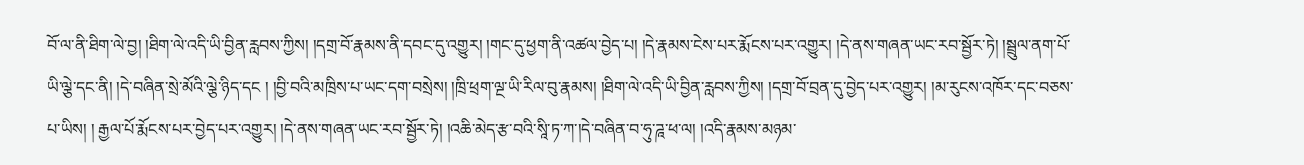བོ་ལ་ནི་ཐིག་ལེ་བྱ། །ཐིག་ལེ་འདི་ཡི་བྱིན་རླབས་ཀྱིས། །དགྲ་བོ་རྣམས་ནི་དབང་དུ་འགྱུར། །གང་དུ་ཕྱག་ནི་འཚལ་བྱེད་པ། །དེ་རྣམས་ངེས་པར་རྨོངས་པར་འགྱུར། །དེ་ནས་གཞན་ཡང་རབ་སྦྱོར་ཏེ། །སྦྲུལ་ནག་པོ་ཡི་ལྕེ་དང་ནི། །དེ་བཞིན་སྲེ་མོའི་ལྕེ་ཉིད་དང ། །བྱི་བའི་མཁྲིས་པ་ཡང་དག་བསྲེས། །ཁྲི་ཕྲག་ལྔ་ཡི་རིལ་བུ་རྣམས། །ཐིག་ལེ་འདི་ཡི་བྱིན་རླབས་ཀྱིས། །དགྲ་བོ་བྲན་དུ་བྱེད་པར་འགྱུར། །མ་རུངས་འཁོར་དང་བཅས་པ་ཡིས། ། རྒྱལ་པོ་རྨོངས་པར་བྱེད་པར་འགྱུར། །དེ་ནས་གཞན་ཡང་རབ་སྦྱོར་ཏེ། །འཆི་མེད་རྩ་བའི་སཱི་ཏ་ཀ་།དེ་བཞིན་བ་ཧུ་ཌཱ་ཕ་ལ། །འདི་རྣམས་མཉམ་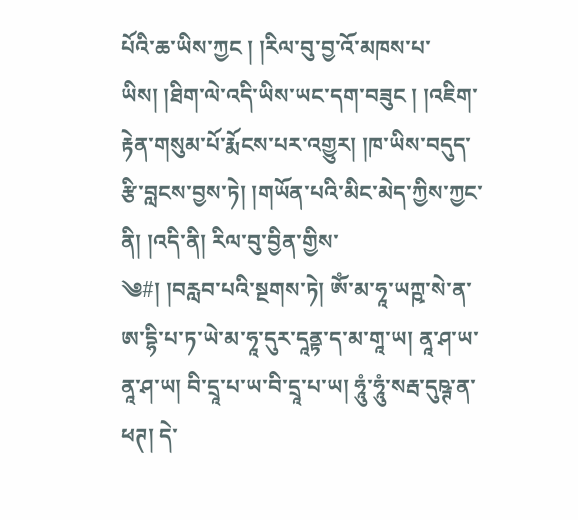པོའི་ཆ་ཡིས་ཀྱང ། །རིལ་བུ་བྱ་འོ་མཁས་པ་ཡིས། །ཐིག་ལེ་འདི་ཡིས་ཡང་དག་བཟུང ། །འཇིག་རྟེན་གསུམ་པོ་རྨོངས་པར་འགྱུར། །ཁ་ཡིས་བདུད་རྩི་བླངས་བྱས་ཏེ། །གཡོན་པའི་མིང་མེད་ཀྱིས་ཀྱང་ནི། །འདི་ནི། རིལ་བུ་བྱིན་གྱིས་
༄#། །བརླབ་པའི་སྔགས་ཏེ། ཨོཾ་མ་ཧཱ་ཡཀྵ་སེ་ན་ཨ་དྷི་པ་ཏ་ཡེ་མ་ཧཱ་དུར་དཱནྟ་ད་མ་གཱ་ཡ། ནཱ་ཤ་ཡ་ནཱ་ཤ་ཡ། བི་དྲཱ་པ་ཡ་བི་དྲཱ་པ་ཡ། ཧཱུཾ་ཧཱུཾ་སརྦ་དུཥྚ་ན་ཕཊ། དེ་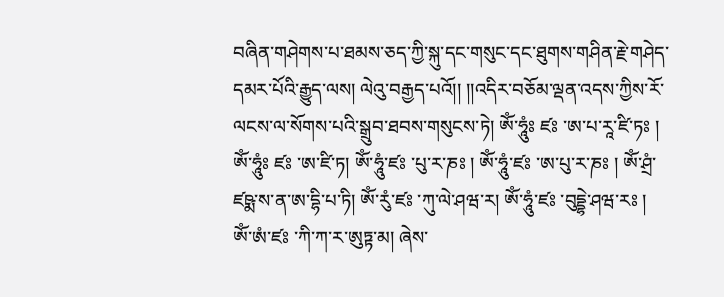བཞིན་གཤེགས་པ་ཐམས་ཅད་ཀྱི་སྐུ་དང་གསུང་དང་ཐུགས་གཤིན་རྗེ་གཤེད་དམར་པོའི་རྒྱུད་ལས། ལེའུ་བརྒྱད་པའོ།། །།འདིར་བཅོམ་ལྡན་འདས་ཀྱིས་རོ་ལངས་ལ་སོགས་པའི་སྒྲུབ་ཐབས་གསུངས་ཏེ། ཨོཾ་ཧཱུཾཿ ཛཿ ་ཨ་པ་རཱ་ཛི་ཏཿ ། ཨོཾ་ཧཱུཾཿ ཛཿ ་ཨ་ཛི་ཏ། ཨོཾ་ཧཱུཾ་ཛཿ ་པུ་ར་ཎཿ ། ཨོཾ་ཧཱུཾ་ཛཿ ་ཨ་པུ་ར་ཎཿ ། ཨོཾ་ཤྲཾ་ཛཥྨ་ས་ན་ཨ་དྷི་པ་ཏི། ཨོཾ་རུཾ་ཛཿ ་ཀུ་ལེ་ཤཝ་ར། ཨོཾ་ཧཱུཾ་ཛཿ ་བུདྡྷེ་ཤཝ་རཿ ། ཨོཾ་ཨཾ་ཛཿ ་ཀི་ཀ་ར་ཨུཏྟ་མ། ཞེས་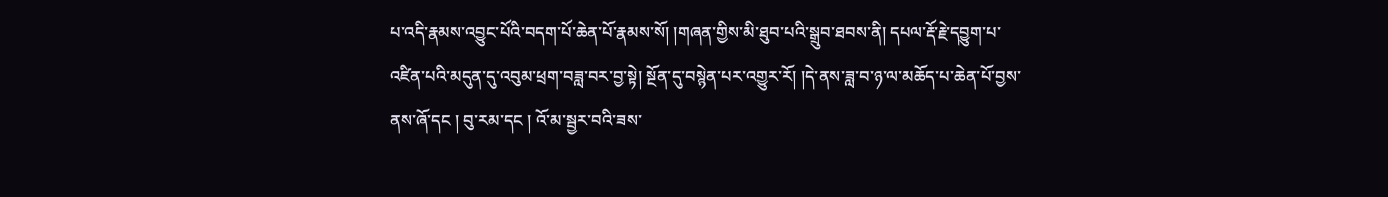པ་འདི་རྣམས་འབྱུང་པོའི་བདག་པོ་ཆེན་པོ་རྣམས་སོ། །གཞན་གྱིས་མི་ཐུབ་པའི་སྒྲུབ་ཐབས་ནི། དཔལ་རྡོ་རྗེ་དབྱུག་པ་འཛིན་པའི་མདུན་དུ་འབུམ་ཕྲག་བཟླ་བར་བྱ་སྟེ། སྔོན་དུ་བསྙེན་པར་འགྱུར་རོ། །དེ་ནས་ཟླ་བ་ཉ་ལ་མཆོད་པ་ཆེན་པོ་བྱས་ནས་ཞོ་དང ། བུ་རམ་དང ། འོ་མ་སྦྱར་བའི་ཟས་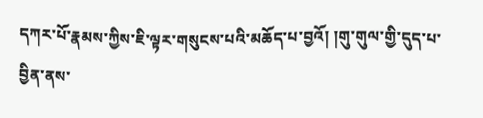དཀར་པོ་རྣམས་ཀྱིས་ཇི་ལྟར་གསུངས་པའི་མཆོད་པ་བྱའོ། །གུ་གུལ་གྱི་དུད་པ་བྱིན་ནས་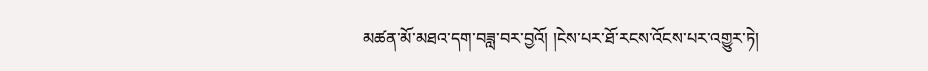མཚན་མོ་མཐའ་དག་བཟླ་བར་བྱའོ། །ངེས་པར་ཐོ་རངས་འོངས་པར་འགྱུར་ཏེ།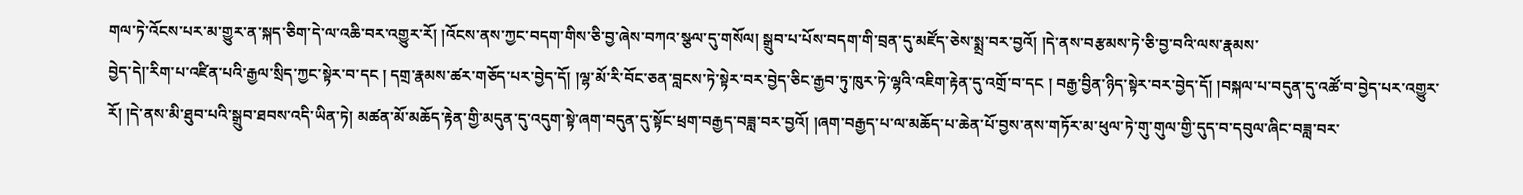གལ་ཏེ་འོངས་པར་མ་གྱུར་ན་སྐད་ཅིག་དེ་ལ་འཆི་བར་འགྱུར་རོ། །འོངས་ནས་ཀྱང་བདག་གིས་ཅི་བྱ་ཞེས་བཀའ་སྩལ་དུ་གསོལ། སྒྲུབ་པ་པོས་བདག་གི་བྲན་དུ་མཛོད་ཅེས་སྨྲ་བར་བྱའོ། །དེ་ནས་བརྩམས་ཏེ་ཅི་བྱ་བའི་ལས་རྣམས་
བྱེད་དེ།་རིག་པ་འཛིན་པའི་རྒྱལ་སྲིད་ཀྱང་སྟེར་བ་དང ། དགྲ་རྣམས་ཚར་གཅོད་པར་བྱེད་དོ། །ལྷ་མོ་རི་བོང་ཅན་བླངས་ཏེ་སྟེར་བར་བྱེད་ཅིང་རྒྱབ་ཏུ་ཁུར་ཏེ་ལྷའི་འཇིག་རྟེན་དུ་འགྲོ་བ་དང ། བརྒྱ་བྱིན་ཉིད་སྟེར་བར་བྱེད་དོ། །བསྐལ་པ་བདུན་དུ་འཚོ་བ་བྱེད་པར་འགྱུར་རོ། །དེ་ནས་མི་ཐུབ་པའི་སྒྲུབ་ཐབས་འདི་ཡིན་ཏེ། མཚན་མོ་མཆོད་རྟེན་གྱི་མདུན་དུ་འདུག་སྟེ་ཞག་བདུན་དུ་སྟོང་ཕྲག་བརྒྱད་བཟླ་བར་བྱའོ། །ཞག་བརྒྱད་པ་ལ་མཆོད་པ་ཆེན་པོ་བྱས་ནས་གཏོར་མ་ཕུལ་ཏེ་གུ་གུལ་གྱི་དུད་བ་དབུལ་ཞིང་བཟླ་བར་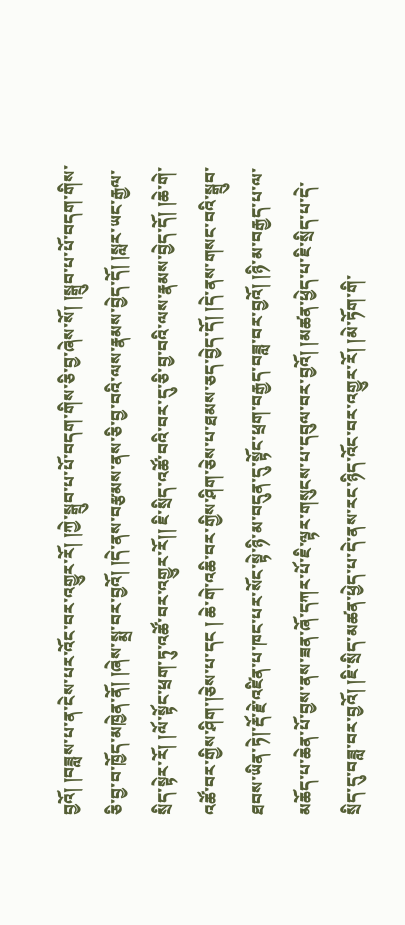བྱའོ། །བཟླས་པ་ན་ངེས་པར་འོང་བར་འགྱུར་རོ། །ཀྱེ་སྒྲུབ་པ་པོ་བདག་གིས་ཅི་བྱ་ཞེས་སོ། །སྒྲུབ་པ་པོ་བདག་གིས་ཅི་བྱ་བ་ཁྱོད་མཁྱེན་ནོ། །ཞེས་སྨྲ་བར་བྱའོ། །དེ་ནས་བརྩམས་ནས་ཅི་བྱ་བའི་ལས་རྣམས་བྱེད་དོ། །སླར་ཡང་རྒྱལ་སྲིད་སྟེར་རོ། །ལོ་སྟོང་ཕྲག་ཏུ་འཚོ་བར་འགྱུར་རོ།། ཇི་སྲིད་འཚོ་བའི་བར་དུ་ཅི་བྱ་བའི་ལས་རྣམས་བྱེད་དོ། །ཆེ་གེ་འཚོ་བར་གྱིས་ཤིག་།ཅེས་པ་དང ། ཆེ་གེ་འཆི་བར་གྱིས་ཤིག་ཅེས་པ་ཐམས་ཅད་བྱེད་དོ། །དེ་ནས་གསང་བའི་སྒྲུབ་ཐབས་ཡིན་ཏེ།་རྡོ་རྗེ་འཛིན་པ་ཁང་པར་སོང་སྟེ་ཉི་མ་བདུན་དུ་སྟོང་ཕྲག་བརྒྱད་བཟླ་བར་བྱའོ། །ཉི་མ་བརྒྱད་པ་ལ་མཆོད་པ་ཆེན་པོ་བྱས་ནས་ཟན་ཞོ་དཀར་པོ་ཇི་ལྟར་གསུངས་པ་དབུལ་བར་བྱའོ། །མཚན་ཕྱེད་པ་ཇི་སྲིད་པ་དེ་སྲིད་དུ་བཟླ་བར་བྱའོ། །ཇི་སྲིད་མཚན་ཕྱེད་པ་དེ་ནས་རང་ཉིད་འོང་བར་འགྱུར་རོ། །མེ་ཏོག་གི་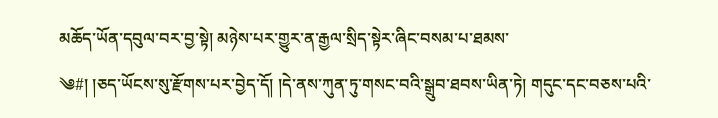མཆོད་ཡོན་དབུལ་བར་བྱ་སྟེ། མཉེས་པར་གྱུར་ན་རྒྱལ་སྲིད་སྟེར་ཞིང་བསམ་པ་ཐམས་
༄#། །ཅད་ཡོངས་སུ་རྫོགས་པར་བྱེད་དོ། །དེ་ནས་ཀུན་ཏུ་གསང་བའི་སྒྲུབ་ཐབས་ཡིན་ཏེ། གདུང་དང་བཅས་པའི་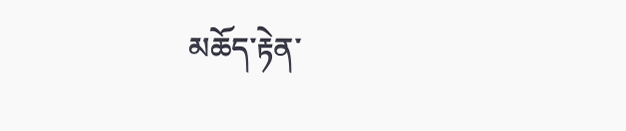མཆོད་རྟེན་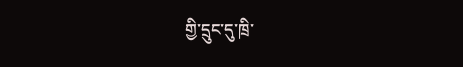གྱི་དྲུང་དུ་ཁྲི་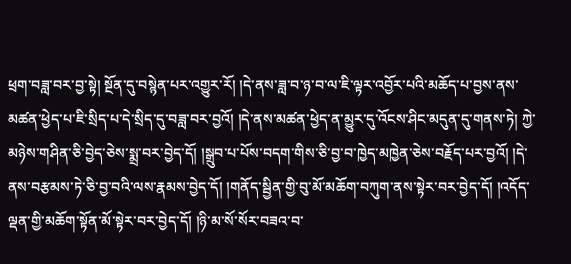ཕྲག་བཟླ་བར་བྱ་སྟེ། སྔོན་དུ་བསྙེན་པར་འགྱུར་རོ། །དེ་ནས་ཟླ་བ་ཉ་བ་ལ་ཇི་ལྟར་འབྱོར་པའི་མཆོད་པ་བྱས་ནས་མཚན་ཕྱེད་པ་ཇི་སྲིད་པ་དེ་སྲིད་དུ་བཟླ་བར་བྱའོ། །དེ་ནས་མཚན་ཕྱེད་ན་མྱུར་དུ་འོངས་ཤིང་མདུན་དུ་གནས་ཏེ། ཀྱེ་མཉེས་གཤིན་ཅི་བྱེད་ཅེས་སྨྲ་བར་བྱེད་དོ། །སྒྲུབ་པ་པོས་བདག་གིས་ཅི་བྱ་བ་ཁྱེད་མཁྱེན་ཅེས་བརྗོད་པར་བྱའོ། །དེ་ནས་བརྩམས་ཏེ་ཅི་བྱ་བའི་ལས་རྣམས་བྱེད་དོ། །གནོད་སྦྱིན་གྱི་བུ་མོ་མཆོག་བཀུག་ནས་སྟེར་བར་བྱེད་དོ། །འདོད་ལྡན་གྱི་མཆོག་སྟོན་མོ་སྟེར་བར་བྱེད་དོ། །ཉི་མ་སོ་སོར་བཟའ་བ་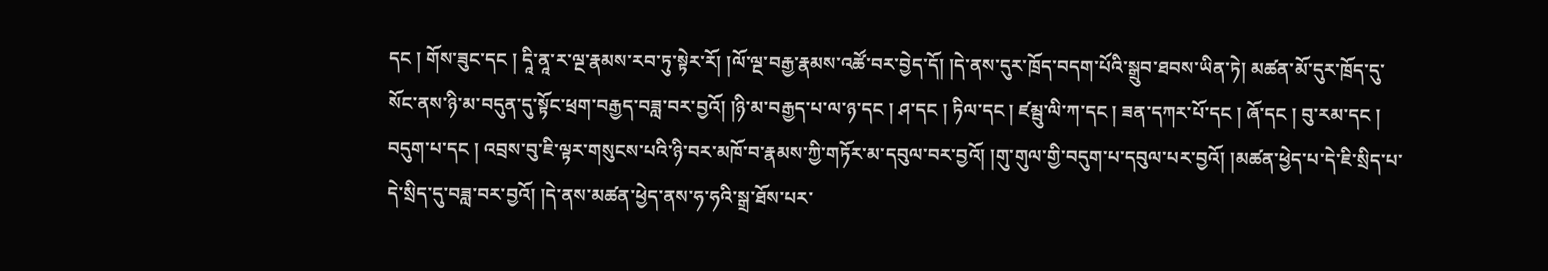དང ། གོས་ཟུང་དང ། དཱི་ནཱ་ར་ལྔ་རྣམས་རབ་ཏུ་སྟེར་རོ། །ལོ་ལྔ་བརྒྱ་རྣམས་འཚོ་བར་བྱེད་དོ། །དེ་ནས་དུར་ཁྲོད་བདག་པོའི་སྒྲུབ་ཐབས་ཡིན་ཏེ། མཚན་མོ་དུར་ཁྲོད་དུ་སོང་ནས་ཉི་མ་བདུན་དུ་སྟོང་ཕྲག་བརྒྱད་བཟླ་བར་བྱའོ། །ཉི་མ་བརྒྱད་པ་ལ་ཉ་དང ། ཤ་དང ། ཏིལ་དང ། ཛམྦུ་ལི་ཀ་དང ། ཟན་དཀར་པོ་དང ། ཞོ་དང ། བུ་རམ་དང ། བདུག་པ་དང ། འབྲས་བུ་ཇི་ལྟར་གསུངས་པའི་ཉི་བར་མཁོ་བ་རྣམས་ཀྱི་གཏོར་མ་དབུལ་བར་བྱའོ། །གུ་གུལ་གྱི་བདུག་པ་དབུལ་པར་བྱའོ། །མཚན་ཕྱེད་པ་དེ་ཇི་སྲིད་པ་དེ་སྲིད་དུ་བཟླ་བར་བྱའོ། །དེ་ནས་མཚན་ཕྱེད་ནས་ཧ་ཧའི་སྒྲ་ཐོས་པར་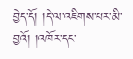བྱེད་དོ། །དེ་ལ་འཇིགས་པར་མི་བྱའོ། །འཁོར་དང་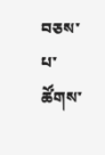བཅས་པ་ཚོགས་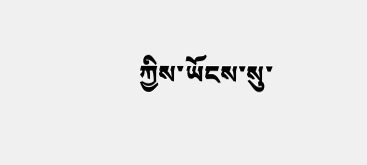ཀྱིས་ཡོངས་སུ་